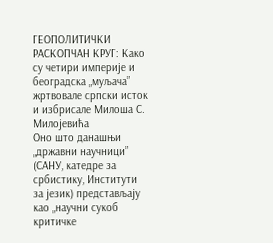ГЕОПОЛИТИЧКИ РАСКОПЧАН КРУГ: Како су четири империје и београдска „муљача” жртвовале српски исток и избрисале Милоша С. Милојевића
Оно што данашњи „државни научници” (САНУ, катедре за србистику, Институти за језик) представљају као „научни сукоб критичке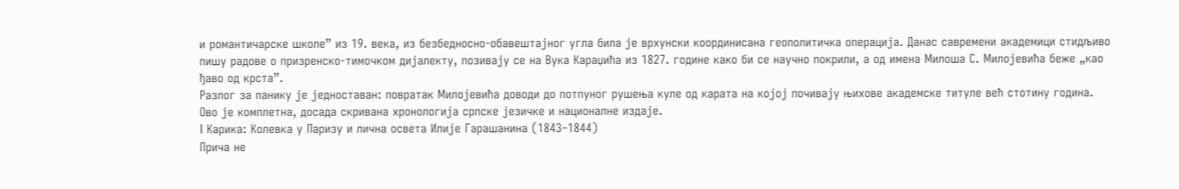и романтичарске школе” из 19. века, из безбедносно-обавештајног угла била је врхунски координисана геополитичка операција. Данас савремени академици стидљиво пишу радове о призренско-тимочком дијалекту, позивају се на Вука Караџића из 1827. године како би се научно покрили, а од имена Милоша С. Милојевића беже „као ђаво од крста”.
Разлог за панику је једноставан: повратак Милојевића доводи до потпуног рушења куле од карата на којој почивају њихове академске титуле већ стотину година. Ово је комплетна, досада скривана хронологија српске језичке и националне издаје.
I Карика: Колевка у Паризу и лична освета Илије Гарашанина (1843–1844)
Прича не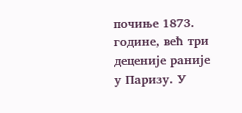почиње 1873. године, већ три деценије раније у Паризу. У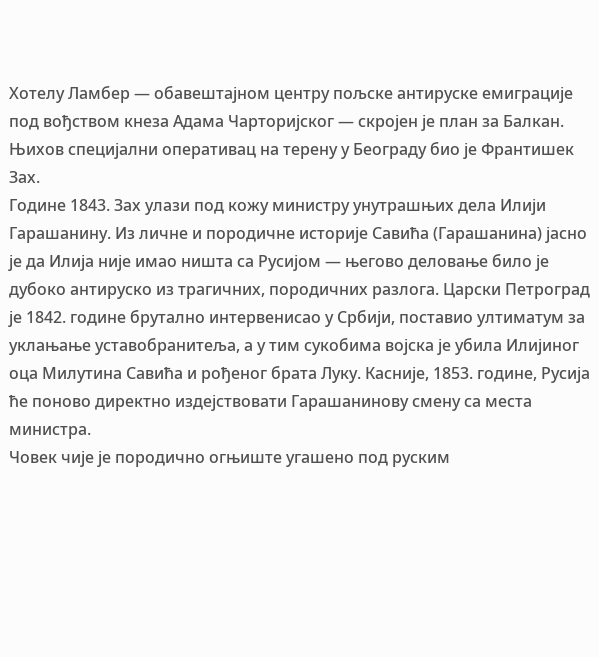Хотелу Ламбер — обавештајном центру пољске антируске емиграције под вођством кнеза Адама Чарторијског — скројен је план за Балкан. Њихов специјални оперативац на терену у Београду био је Франтишек Зах.
Године 1843. Зах улази под кожу министру унутрашњих дела Илији Гарашанину. Из личне и породичне историје Савића (Гарашанина) јасно је да Илија није имао ништа са Русијом — његово деловање било је дубоко антируско из трагичних, породичних разлога. Царски Петроград је 1842. године брутално интервенисао у Србији, поставио ултиматум за уклањање уставобранитеља, а у тим сукобима војска је убила Илијиног оца Милутина Савића и рођеног брата Луку. Касније, 1853. године, Русија ће поново директно издејствовати Гарашанинову смену са места министра.
Човек чије је породично огњиште угашено под руским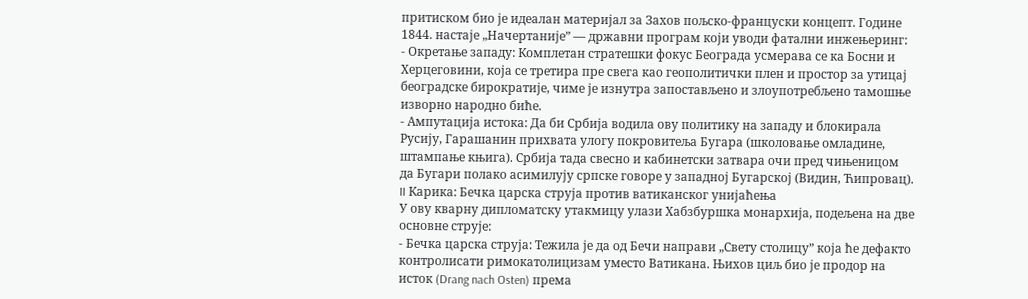притиском био је идеалан материјал за Захов пољско-француски концепт. Године 1844. настаје „Начертаније” — државни програм који уводи фатални инжењеринг:
- Окретање западу: Комплетан стратешки фокус Београда усмерава се ка Босни и Херцеговини, која се третира пре свега као геополитички плен и простор за утицај београдске бирократије, чиме је изнутра запостављено и злоупотребљено тамошње изворно народно биће.
- Ампутација истока: Да би Србија водила ову политику на западу и блокирала Русију, Гарашанин прихвата улогу покровитеља Бугара (школовање омладине, штампање књига). Србија тада свесно и кабинетски затвара очи пред чињеницом да Бугари полако асимилују српске говоре у западној Бугарској (Видин, Ћипровац).
II Карика: Бечка царска струја против ватиканског унијаћења
У ову кварну дипломатску утакмицу улази Хабзбуршка монархија, подељена на две основне струје:
- Бечка царска струја: Тежила је да од Бечи направи „Свету столицу” која ће дефакто контролисати римокатолицизам уместо Ватикана. Њихов циљ био је продор на исток (Drang nach Osten) према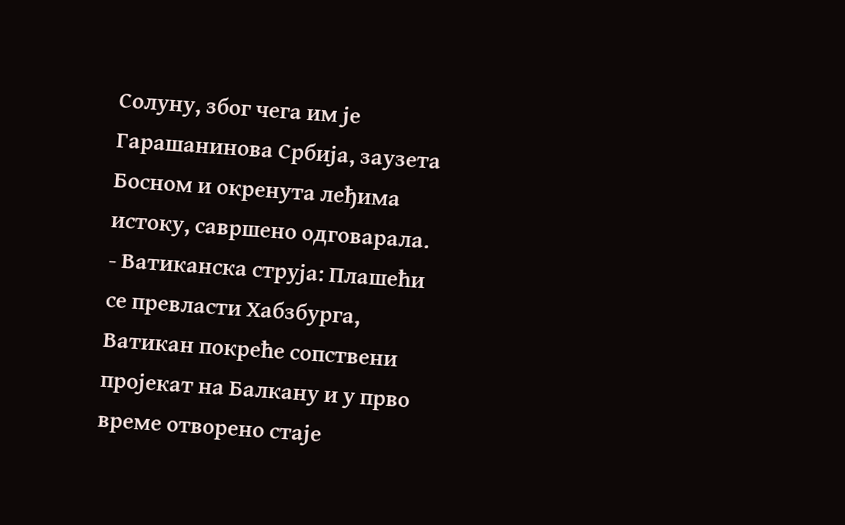Солуну, због чега им је Гарашанинова Србија, заузета Босном и окренута леђима истоку, савршено одговарала.
- Ватиканска струја: Плашећи се превласти Хабзбурга, Ватикан покреће сопствени пројекат на Балкану и у прво време отворено стаје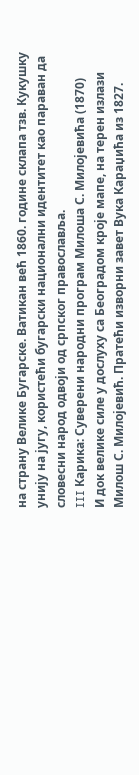на страну Велике Бугарске. Ватикан већ 1860. године склапа тзв. Кукушку унију на југу, користећи бугарски национални идентитет као параван да словесни народ одвоји од српског православља.
III Карика: Суверени народни програм Милоша С. Милојевића (1870)
И док велике силе у дослуху са Београдом кроје мапе, на терен излази Милош С. Милојевић. Пратећи изворни завет Вука Караџића из 1827.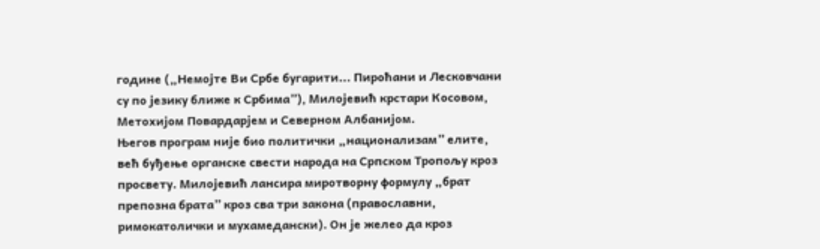године („Немојте Ви Србе бугарити... Пироћани и Лесковчани су по језику ближе к Србима”), Милојевић крстари Косовом, Метохијом Повардарјем и Северном Албанијом.
Његов програм није био политички „национализам” елите, већ буђење органске свести народа на Српском Тропољу кроз просвету. Милојевић лансира миротворну формулу „брат препозна брата” кроз сва три закона (православни, римокатолички и мухамедански). Он је желео да кроз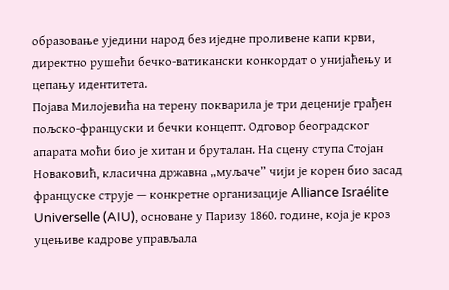образовање уједини народ без иједне проливене капи крви, директно рушећи бечко-ватикански конкордат о унијаћењу и цепању идентитета.
Појава Милојевића на терену покварила је три деценије грађен пољско-француски и бечки концепт. Одговор београдског апарата моћи био је хитан и бруталан. На сцену ступа Стојан Новаковић, класична државна „муљаче” чији је корен био засад француске струје — конкретне организације Alliance Israélite Universelle (AIU), основане у Паризу 1860. године, која је кроз уцењиве кадрове управљала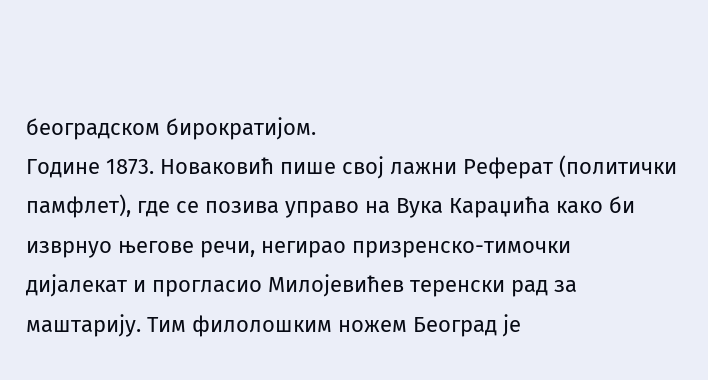београдском бирократијом.
Године 1873. Новаковић пише свој лажни Реферат (политички памфлет), где се позива управо на Вука Караџића како би изврнуо његове речи, негирао призренско-тимочки дијалекат и прогласио Милојевићев теренски рад за маштарију. Тим филолошким ножем Београд је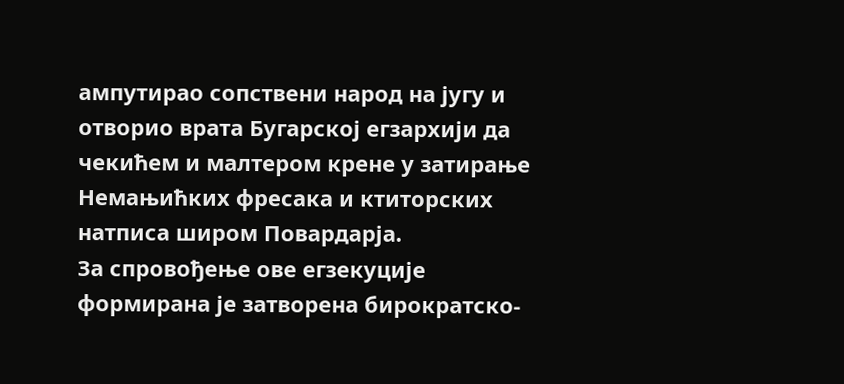ампутирао сопствени народ на југу и отворио врата Бугарској егзархији да чекићем и малтером крене у затирање Немањићких фресака и ктиторских натписа широм Повардарја.
За спровођење ове егзекуције формирана је затворена бирократско-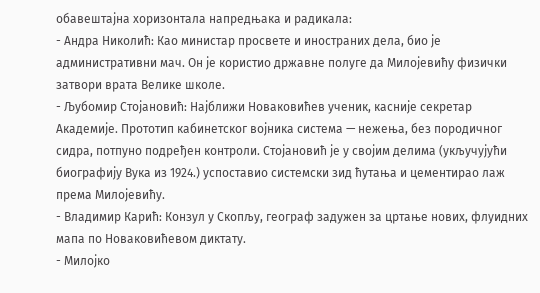обавештајна хоризонтала напредњака и радикала:
- Андра Николић: Као министар просвете и иностраних дела, био је административни мач. Он је користио државне полуге да Милојевићу физички затвори врата Велике школе.
- Љубомир Стојановић: Најближи Новаковићев ученик, касније секретар Академије. Прототип кабинетског војника система — нежења, без породичног сидра, потпуно подређен контроли. Стојановић је у својим делима (укључујући биографију Вука из 1924.) успоставио системски зид ћутања и цементирао лаж према Милојевићу.
- Владимир Карић: Конзул у Скопљу, географ задужен за цртање нових, флуидних мапа по Новаковићевом диктату.
- Милојко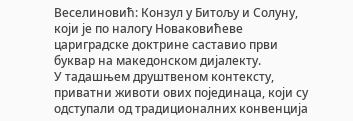Веселиновић: Конзул у Битољу и Солуну, који је по налогу Новаковићеве цариградске доктрине саставио први буквар на македонском дијалекту.
У тадашњем друштвеном контексту, приватни животи ових појединаца, који су одступали од традиционалних конвенција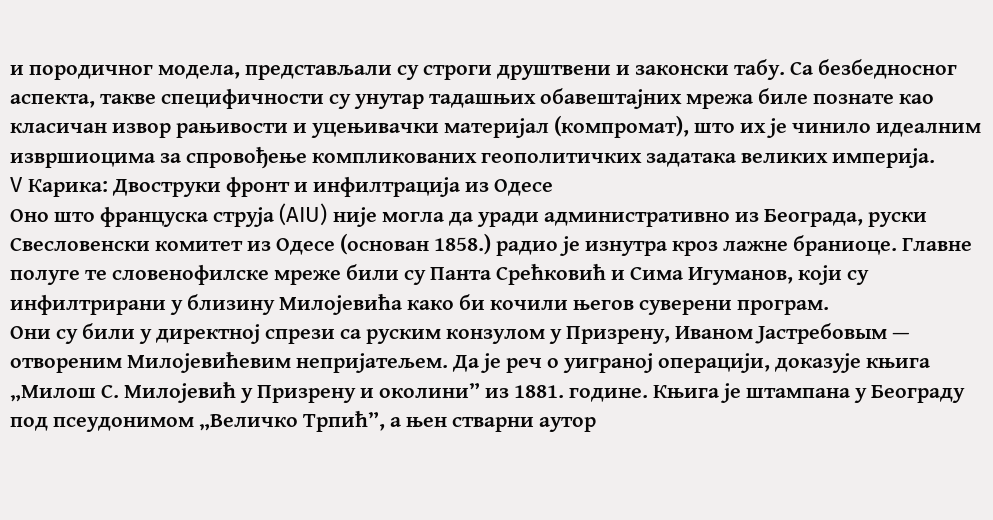и породичног модела, представљали су строги друштвени и законски табу. Са безбедносног аспекта, такве специфичности су унутар тадашњих обавештајних мрежа биле познате као класичан извор рањивости и уцењивачки материјал (компромат), што их је чинило идеалним извршиоцима за спровођење компликованих геополитичких задатака великих империја.
V Карика: Двоструки фронт и инфилтрација из Одесе
Оно што француска струја (AIU) није могла да уради административно из Београда, руски Свесловенски комитет из Одесе (основан 1858.) радио је изнутра кроз лажне браниоце. Главне полуге те словенофилске мреже били су Панта Срећковић и Сима Игуманов, који су инфилтрирани у близину Милојевића како би кочили његов суверени програм.
Они су били у директној спрези са руским конзулом у Призрену, Иваном Јастребовым — отвореним Милојевићевим непријатељем. Да је реч о уиграној операцији, доказује књига „Милош С. Милојевић у Призрену и околини” из 1881. године. Књига је штампана у Београду под псеудонимом „Величко Трпић”, а њен стварни аутор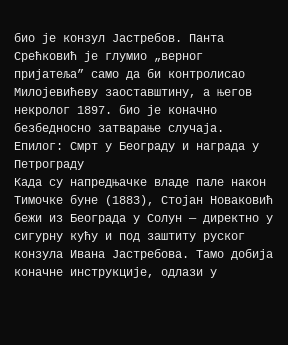био је конзул Јастребов. Панта Срећковић је глумио „верног пријатеља” само да би контролисао Милојевићеву заоставштину, а његов некролог 1897. био је коначно безбедносно затварање случаја.
Епилог: Смрт у Београду и награда у Петрограду
Када су напредњачке владе пале након Тимочке буне (1883), Стојан Новаковић бежи из Београда у Солун — директно у сигурну кућу и под заштиту руског конзула Ивана Јастребова. Тамо добија коначне инструкције, одлази у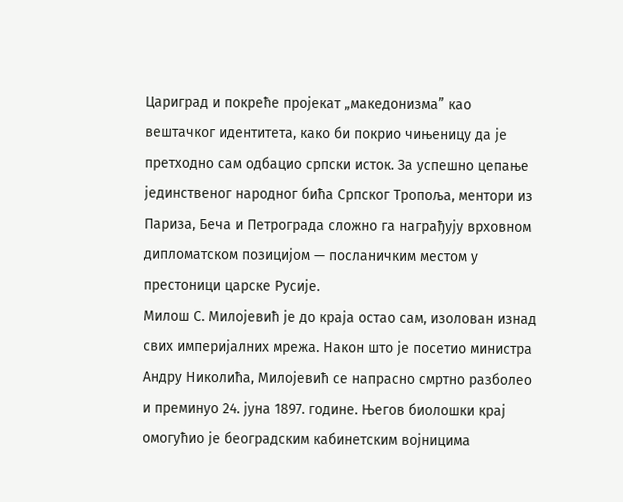Цариград и покреће пројекат „македонизма” као вештачког идентитета, како би покрио чињеницу да је претходно сам одбацио српски исток. За успешно цепање јединственог народног бића Српског Тропоља, ментори из Париза, Беча и Петрограда сложно га награђују врховном дипломатском позицијом — посланичким местом у престоници царске Русије.
Милош С. Милојевић је до краја остао сам, изолован изнад свих империјалних мрежа. Након што је посетио министра Андру Николића, Милојевић се напрасно смртно разболео и преминуо 24. јуна 1897. године. Његов биолошки крај омогућио је београдским кабинетским војницима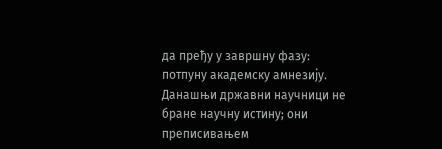да пређу у завршну фазу: потпуну академску амнезију.
Данашњи државни научници не бране научну истину; они преписивањем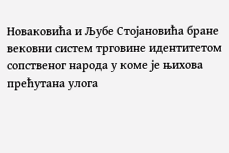Новаковића и Љубе Стојановића бране вековни систем трговине идентитетом сопственог народа у коме је њихова прећутана улога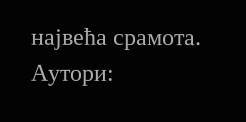највећа срамота.
Аутори: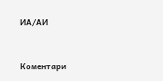ИА/АИ


Коментари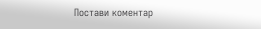Постави коментар